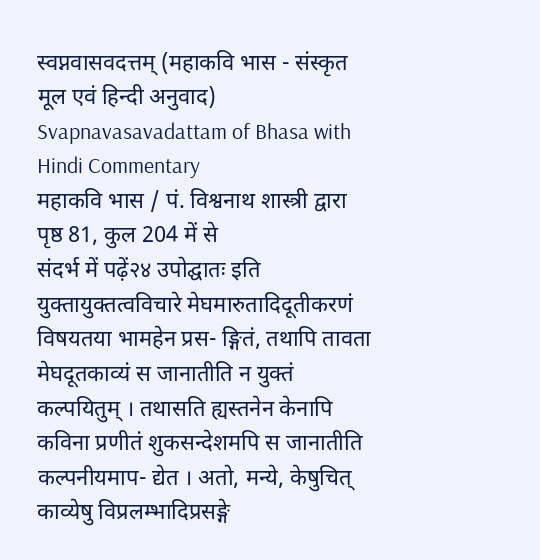स्वप्नवासवदत्तम् (महाकवि भास - संस्कृत मूल एवं हिन्दी अनुवाद)
Svapnavasavadattam of Bhasa with Hindi Commentary
महाकवि भास / पं. विश्वनाथ शास्त्री द्वारा
पृष्ठ 81, कुल 204 में से
संदर्भ में पढ़ें२४ उपोद्घातः इति युक्तायुक्तत्वविचारे मेघमारुतादिदूतीकरणं विषयतया भामहेन प्रस- ङ्गितं, तथापि तावता मेघदूतकाव्यं स जानातीति न युक्तं कल्पयितुम् । तथासति ह्यस्तनेन केनापि कविना प्रणीतं शुकसन्देशमपि स जानातीति कल्पनीयमाप- द्येत । अतो, मन्ये, केषुचित् काव्येषु विप्रलम्भादिप्रसङ्गे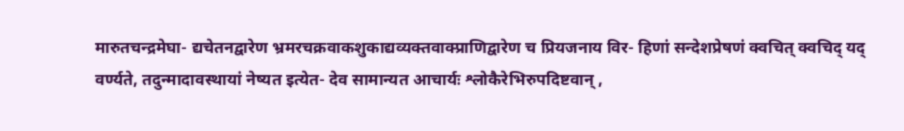मारुतचन्द्रमेघा- द्यचेतनद्वारेण भ्रमरचक्रवाकशुकाद्यव्यक्तवाक्प्राणिद्वारेण च प्रियजनाय विर- हिणां सन्देशप्रेषणं क्वचित् क्वचिद् यद् वर्ण्यते, तदुन्मादावस्थायां नेष्यत इत्येत- देव सामान्यत आचार्यः श्लोकैरेभिरुपदिष्टवान् ,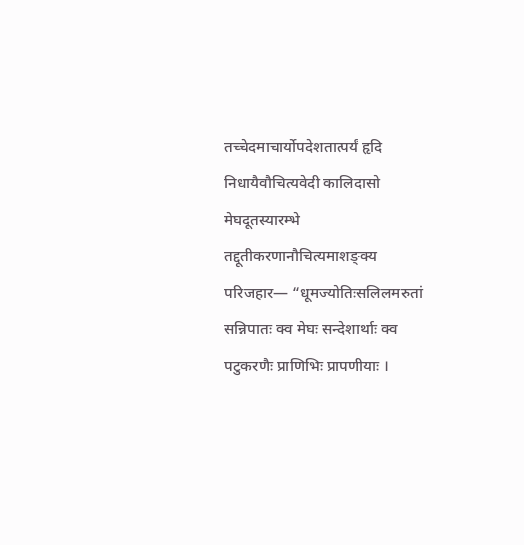तच्चेदमाचार्योपदेशतात्पर्यं हृदि निधायैवौचित्यवेदी कालिदासो मेघदूतस्यारम्भे तद्दूतीकरणानौचित्यमाशङ्क्य परिजहार— “धूमज्योतिःसलिलमरुतां सन्निपातः क्व मेघः सन्देशार्थाः क्व पटुकरणैः प्राणिभिः प्रापणीयाः ।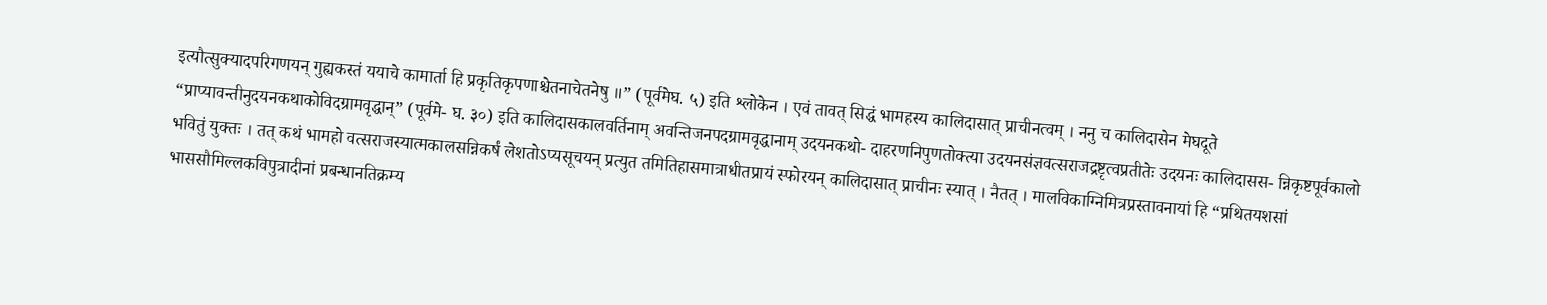इत्यौत्सुक्यादपरिगणयन् गुह्यकस्तं ययाचे कामार्ता हि प्रकृतिकृपणाश्चेतनाचेतनेषु ॥” (पूर्वमेघ. ५) इति श्लोकेन । एवं तावत् सिद्धं भामहस्य कालिदासात् प्राचीनत्वम् । ननु च कालिदासेन मेघदूते “प्राप्यावन्तीनुदयनकथाकोविदग्रामवृद्धान्” (पूर्वमे- घ. ३०) इति कालिदासकालवर्तिनाम् अवन्तिजनपदग्रामवृद्धानाम् उदयनकथो- दाहरणनिपुणतोक्त्या उदयनसंज्ञवत्सराजद्रष्टृत्वप्रतीतेः उदयनः कालिदासस- न्निकृष्टपूर्वकालो भवितुं युक्तः । तत् कथं भामहो वत्सराजस्यात्मकालसन्निकर्षं लेशतोऽप्यसूचयन् प्रत्युत तमितिहासमात्राधीतप्रायं स्फोरयन् कालिदासात् प्राचीनः स्यात् । नैतत् । मालविकाग्निमित्रप्रस्तावनायां हि “प्रथितयशसां भाससौमिल्लकविपुत्रादीनां प्रबन्धानतिक्रम्य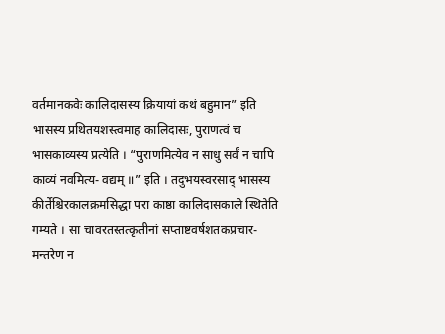वर्तमानकवेः कालिदासस्य क्रियायां कथं बहुमान” इति भासस्य प्रथितयशस्त्वमाह कालिदासः, पुराणत्वं च भासकाव्यस्य प्रत्येति । “पुराणमित्येव न साधु सर्वं न चापि काव्यं नवमित्य- वद्यम् ॥” इति । तदुभयस्वरसाद् भासस्य कीर्तेश्चिरकालक्रमसिद्धा परा काष्ठा कालिदासकाले स्थितेति गम्यते । सा चावरतस्तत्कृतीनां सप्ताष्टवर्षशतकप्रचार- मन्तरेण न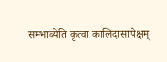सम्भाव्येति कृत्वा कालिदासापेक्षम्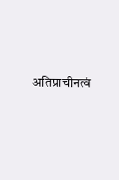अतिप्राचीनत्वं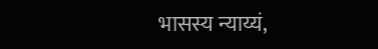भासस्य न्याय्यं,